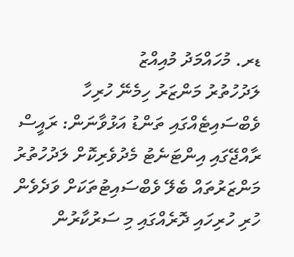ޑރ. މުހައްމަދު މުއިއްޒު
ލަދުހުތުރު މަންޒަރު ހިމެނޭ ހުރިހާ ވެބްސައިޓެއްގައި ތަންޑު އަޅުވާނަން: ރައީސް
ރާއްޖޭގައި އިންޓަނެޓު މެދުވެރިކޮށް ލަދުހުތުރު މަންޒަރުތައް ބެލޭ ވެބްސައިޓުތަކަށް ވަދެވެން ހުރި ހުރިހައި ދޮރެއްގައި މި ސަރުކާރުން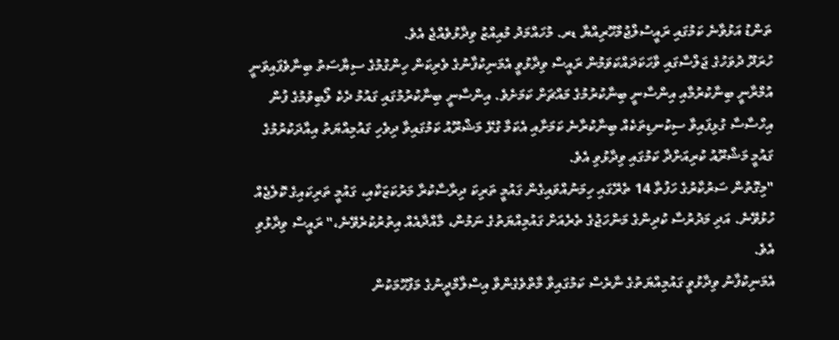ތަންޑު އަޅުވާނެ ކަމުގައި ރައީސުލްޖުމްހޫރިއްޔާ ޑރ. މުހައްމަދު މުއިއްޒު ވިދާޅުވެއްޖެ އެވެ.
ހުރަދޫ ދުވަހުގެ ޖަލްސާގައި ވާހަކަދައްކަވަމުން ރައީސް ވިދާޅުވީ އެމަނިކުފާނުގެ ވެރިކަން ހިންގުމުގެ ސިޔާސަތު ބިނާވެފައިވަނީ އުމްރާނީ ބިނާކުރުމާއި އިންސާނީ ބިނާކުރުމުގެ މައްޗަށް ކަމަށެވެ. އިންސާނީ ބިނާކުރުމުގައި ގައުމު ދެކެ ލޯބިވުމުގެ ފުން އިހްސާސާ ގުޅިފައިވާ ސިކުނޑިތަކެއް ބިނާކުރާނެ ކަމަށާއި އެކަމާ ގުޅޭ މަޝްރޫއު ކަމުގައިވާ ދިވެހި ގައުމިއްޔަތު އިއާދަކުރުމުގެ ގައުމީ މަޝްރޫއު ކުރިއަށްދާ ކަމުގައި ވިދާޅުވި އެވެ.
"މިގޮތުން ސަރުކާރުގެ ހަފުތާ 14 ތެރޭގައި ހިމަނުއްވައިގެން ގައުމީ ތަރިކަ ދިރާސާކުރާ މަރުކަޒަކާއި، ގައުމީ ތަރިކައިގެ ކޮލެޖެއް ހުޅުވޭނެ. އަދި މަދުރުސާ ކުދިންގެ މަންހަޖުގެ ތެރެއަށް ގައުމިއްޔަތުގެ ނަމުން، މާއްދާއެއް އިތުރުކުރެވޭނެ،" ރައީސް ވިދާޅުވި އެވެ.
އެމަނިކުފާނު ވިދާޅުވީ ގައުމިއްޔަތުގެ ނާރެސް ކަމުގައިވާ މާތްވެގެންވާ އިސްލާމްދީނުގެ މަފުހޫމަކުން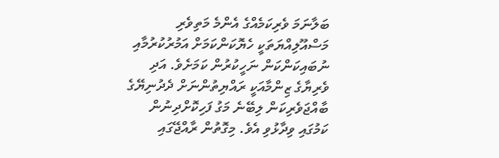ބަލާނަމަ ވެރިކަމެއްގެ އެންމެ މަތިވެރި މަސްއޫލިއްޔަތަކީ ހެޔޮކަންކަމަށް އަމުރުކުރުމާއި ނުބައިކަންކަން ނަހީކުރުން ކަމަށެވެ. އަދި ވެރިޔާގެ ޒިންމާއަކީ ރައްޔިތުންނަށް ދެދުނިޔޭގެ ބާއްޖަވެރިކަން ލިބޭނެ މަގު ފަހިކޮށްދިނުން ކަމުގައި ވިދާޅުވި އެވެ. މިގޮތުން ރާއްޖޭގައި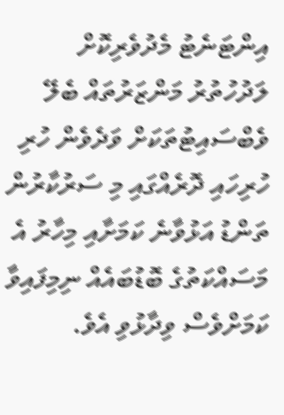އިންޓަނެޓު މެދުވެރިކޮށް ލަދުހުތުރު މަންޒަރުތައް ބެލޭ ވެބްސައިޓުތަކަށް ވަދެވެން ހުރި ހުރިހައި ދޮރެއްގައި މި ސަރުކާރުން ތަންޑު އަޅުވާނެ ކަމަށާއި މިހާރު އެ މަސައްކަތުގެ ބޮޑުބައެއް ނިމިފައިވާ ކަމަށްވެސް ވިދާޅުވި އެވެ.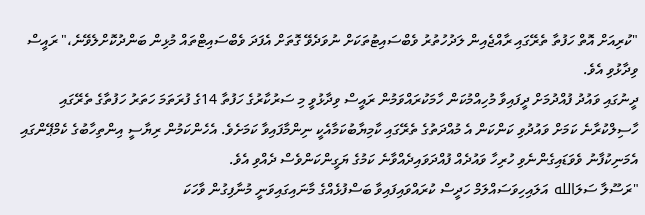"ކުރިއަށް އޮތް ހަފުތާ ތެރޭގައި ރާއްޖެއިން ލަދުހުތުރު ވެބްސައިޓުތަކަށް ނުވަދެވޭ ގޮތަށް އެފަދަ ވެބްސައިޓްތައް މުޅިން ބަންދުކޮށްލެވޭނެ،" ރައީސް ވިދާޅުވި އެވެ.
ދީނުގައި ވައުދު ފުއްދުމަށް ދީފައިވާ މުހިއްމުކަން ހާމަކުރައްވަމުން ރައީސް ވިދާޅުވީ މި ސަރުކާރުގެ ހަފުތާ 14ގެ ފުރަތަމަ ހަތަރު ހަފުތާގެ ތެރޭގައި ހާސިލްކުރާނެ ކަމަށް ވައުދުވި ކަންކަން އެ މުއްދަތުގެ ތެރޭގައި ކާމިޔާބުކަމާއެކީ ނިންމާފައިވާ ކަމަށެވެ. އެހެންކަމުން ރިޔާސީ އިންތިހާބުގެ ކެމްޕޭންގައި އެމަނިކުފާނު ވެވަޑައިގެންނެވި ހުރިހާ ވައުދެއް ފުއްދަވައިދެއްވާނެ ކަމުގެ ޔަގީންކަންވެސް ދެއްވި އެވެ.
"ރަސޫލާ ސަލަالله އަލައިހިވަސައްލަމް ހަދީސް ކުރައްވައިފައިވާ ބަސްފުޅެއްގެ މާނައިގައިވަނީ މުނާފިގުން ވާހަކަ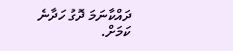ދައްކާނަމަ ދޮގު ހަދާނެ ކަމަށް.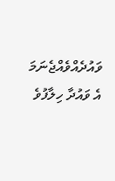ވައުދެއްވެއްޖެނަމަ އެ ވައުދާ ހިލާފުވެ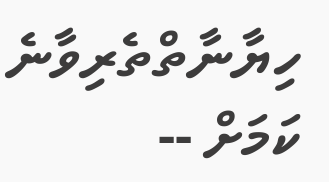ހިޔާނާތްތެރިވާނެ ކަމަށް --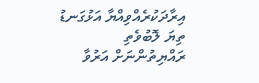އިރާދަކުރެއްވިއްޔާ އަޅުގަނޑު ތިޔަ ލޮބުވެތި ރައްޔިތުންނަށް އަރުވާ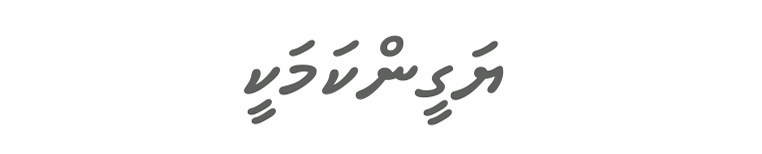ޔަގީންކަމަކީ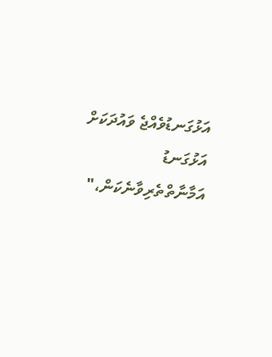އަޅުގަނޑުވެއްޖެ ވައުދަކަށް އަޅުގަނޑު އަމާނާތްތެރިވާނެކަން،"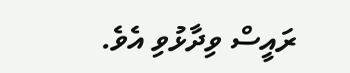ރައީސް ވިދާޅުވި އެވެ.